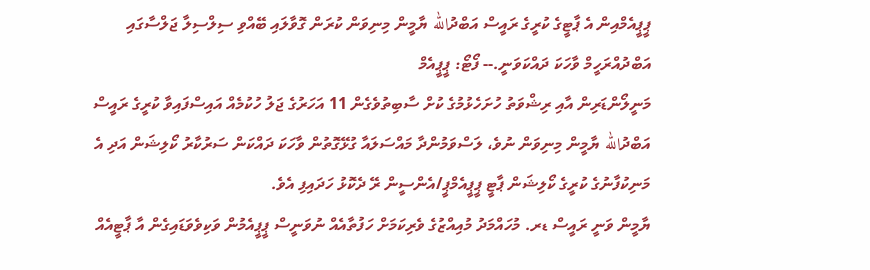ޕީޕީއެމްއިން އެ ޕާޓީގެ ކުރީގެ ރައީސް އަބްދުالله ޔާމީން މިނިވަން ކުރަން ގޮވާލައި ބޭއްވި ސިލްސިލާ ޖަލްސާގައި އަބްދުއްރަހީމް ވާހަކަ ދައްކަވަނީ.-- ފޯޓޯ: ޕީޕީއެމް
މަނީލޯންޑަރިން އާއި ރިޝްވަތު ހުށަހެޅުމުގެ ކުށް ސާބިތުވެގެން 11 އަހަރުގެ ޖަލު ހުކުމެއް އައިސްފައިވާ ކުރީގެ ރައީސް އަބްދުالله ޔާމީން މިނިވަން ނުވެ، ލަސްވަމުންދާ މައްސަލައާ ގުޅޭގޮތުން ވާހަކަ ދައްކަން ސަރުކާރު ކޯލިޝަން އަދި އެ މަނިކުފާނުގެ ކުރީގެ ކޯލިޝަން ޕާޓީ ޕީޕީއެމްޕީ/އެންސީން ރޭ ދެކޮޅު ހަދައިފި އެވެ.
ޔާމީން ވަނީ ރައީސް ޑރ. މުހައްމަދު މުއިއްޒުގެ ވެރިކަމަށް ހަފުތާއެއް ނުވަނީސް ޕީޕީއެމުން ވަކިވެވަޑައިގެން އާ ޕާޓީއެއް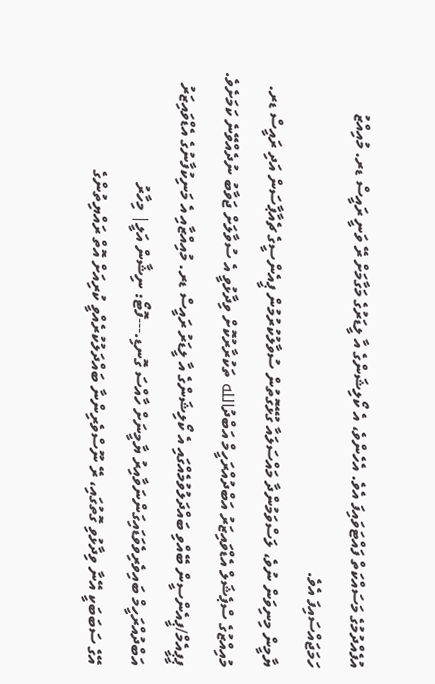އުފެއްދުމުގެ މަސައްކަތް ފައްޓަވައިފަ އެވެ. އެހެންވެ، އެ ކޯލިޝަންގެ އާ ލީޑަރުގެ މަގާމަށް ރޭ ވަނީ ރައީސް ޑރ. މުއިއްޒު ހަމަޖައްސައިފަ އެވެ.
ޔާމީން މިނިވަން ނުވެ، ލަސްވަމުންދާ މައްސަލައާ ގުޅޭގޮތުން ސުވާލުކުރުމުން ޕީއެންސީގެ ޗެއާޕާސަން އަދި ރައީސް ޑރ. މުއިއްޒުގެ ސްޕެޝަލް އެޑްވައިޒަރު އަބްދުއްރަހީމް އަބްދުالله ތަކުރާރުކޮށް ވިދާޅުވީ އެ ސުވާލަށް ޖަވާބު ނުދެއްވޭނެ ކަމަށެވެ.
ޕީޕީއެމް/ޕީއެންސީން ބޭއްވި ބައްދަލުވުމެއްގައި އެ ކޯލިޝަންގެ އާ ލީޑަރު ރައީސް ޑރ. މުއިއްޒާއި އެ މަނިކުފާނުގެ އެޑްވައިޒަރު އަބްދުއްރަހީމް ބައިވެރިވެވަޑައިގަންނަވާއިރު ޔާމީނަށް ހާއްސަ ގޮނޑި.---ފޮޓޯ: ނިޝާން އަލީ| މިހާރު
އޭގެ ސަބަބަކީ އޭނާ ވިދާޅުވި ގޮތުގައި، ރޭ ނޫސްވެރިންނާ ބައްދަލުކުރެއްވީ ކުރިއަށް އޮތް ރައްޔިތުންގެ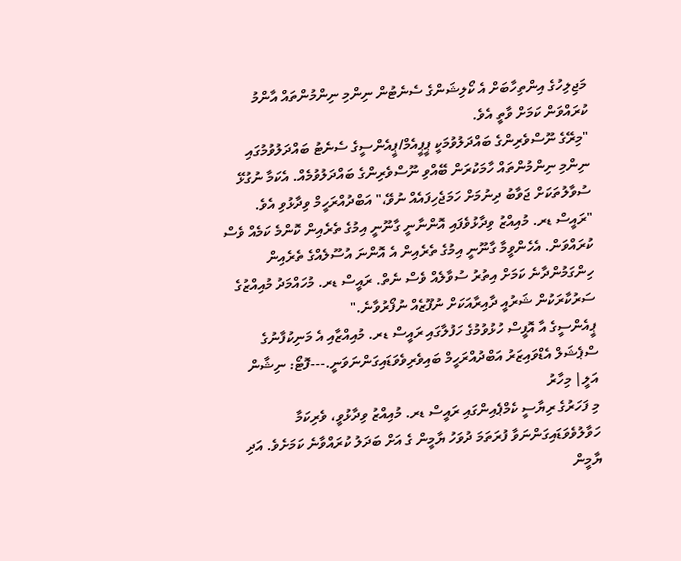މަޖިލިހުގެ އިންތިހާބަށް އެ ކޯލިޝަންގެ ސެނެޓުން ނިންމި ނިންމުންތައް އާންމު ކުރައްވަން ކަމަށް ވާތީ އެވެ.
"މިރޭގެ ނޫސްވެރިންގެ ބައްދަލުވުމަކީ ޕީޕީއެމް/ޕީއެންސީގެ ސެނެޓު ބައްދަލުވުމުގައި ނިންމި ނިންމުންތައް ހާމަކުރަން ބޭއްވި ނޫސްވެރިންގެ ބައްދަލުވުމެއް. އެކަމާ ނުގުޅޭ ސުވާލުތަކަށް ޖަވާބު ދިނުމަށް ހަމަޖެހިފައެއް ނުވޭ،" އަބްދުއްރަހީމް ވިދާޅުވި އެވެ.
"ރައީސް ޑރ. މުއިއްޒު ވިދާޅުވެފައި އޮންނާނީ ގާނޫނީ އިމުގެ ތެރެއިން ކޮންމެ ކަމެއް ވެސް ކުރައްވަން. އެހެންވީމާ ގާނޫނީ އިމުގެ ތެރެއިން އެ އޮންނަ އުސޫލެއްގެ ތެރެއިން ހިންގަމުންދާނެ ކަމަށް އިތުރު ސުވާލެއް ވެސް ނެތް. ރައީސް ޑރ. މުހައްމަދު މުއިއްޒުގެ ސަރުކާރަކުން ޝަރުއީ ދާއިރާއަކަށް ނުފޫޒެއް ނުފޯރުވާނެ."
ޕީއެންސީގެ އާ އޮފީސް ހުޅުވުމުގެ ހަފުލާގައި ރައީސް ޑރ. މުއިއްޒާއި އެ މަނިކުފާނުގެ ސްޕެޝަލް އެޑްވައިޒަރު އަބްދުއްރަހީމް ބައިވެރިވެވަޑައިގަންނަވަނީ.---ފޮޓޯ: ނިޝާން އަލީ| މިހާރު
މި ފަހަރުގެ ރިޔާސީ ކެމްޕެއިންގައި ރައީސް ޑރ. މުއިއްޒު ވިދާޅުވީ، ވެރިކަމާ ހަވާލުވެވަޑައިގަންނަވާ ފުރަތަމަ ދުވަހު ޔާމީން ގެ އަށް ބަދަލު ކުރައްވާނެ ކަމަށެވެ. އަދި ޔާމީން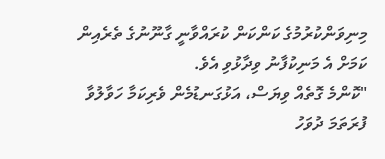މިނިވަންކުރުމުގެ ކަންކަން ކުރައްވާނީ ގާނޫނުގެ ތެރެއިން ކަމަށް އެ މަނިކުފާނު ވިދާޅުވި އެވެ.
"ކޮންމެ ގޮތެއް ވިޔަސް، އަޅުގަނޑުމެން ވެރިކަމާ ހަވާލުވާ ފުރަތަމަ ދުވަހު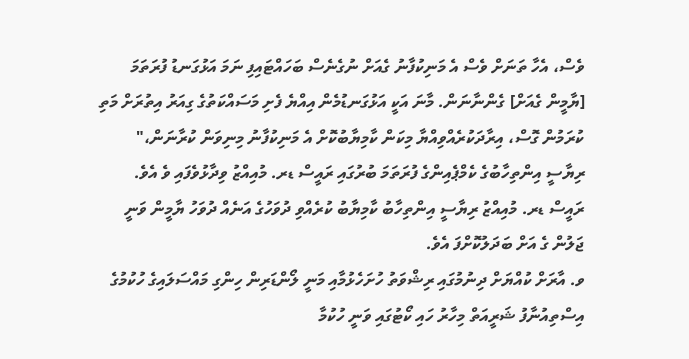ވެސް، އެހާ ތަނަށް ވެސް އެ މަނިކުފާނު ގެއަށް ނުގެނެސް ބަހައްޓައިފި ނަމަ އަޅުގަނޑު ފުރަތަމަ [ޔާމީން ގެއަށް] ގެންނާނަން. މާނަ އަކީ އަޅުގަނޑުމެން އިއްޔެ ފެށި މަސައްކަތުގެ ގިއަރު އިތުރަށް މަތި ކުރަމުން ގޮސް، އިރާދަކުރެއްވިއްޔާ މިކަން ކާމިޔާބުކޮށް އެ މަނިކުފާނު މިނިވަން ކުރާނަން،" ރިޔާސީ އިންތިހާބުގެ ކެމްޕެއިންގެ ފުރަތަމަ ބުރުގައި ރައީސް ޑރ. މުއިއްޒު ވިދާޅުވެފައި ވެ އެވެ.
ރައީސް ޑރ. މުއިއްޒު ރިޔާސީ އިންތިހާބު ކާމިޔާބު ކުރެއްވި ދުވަހުގެ އަނެއް ދުވަހު ޔާމީން ވަނީ ޖަލުން ގެ އަށް ބަދަލުކޮށްފަ އެވެ.
ވ. އާރަށް ކުއްޔަށް ދިނުމުގައި ރިޝްވަތު ހުށަހެޅުމާއި މަނީ ލޯންޑަރިން ހިންގި މައްސަލައިގެ ހުކުމުގެ އިސްތިއުނާފު ޝަރީއަތް މިހާރު ހައި ކޯޓުގައި ވަނީ ހުކުމާ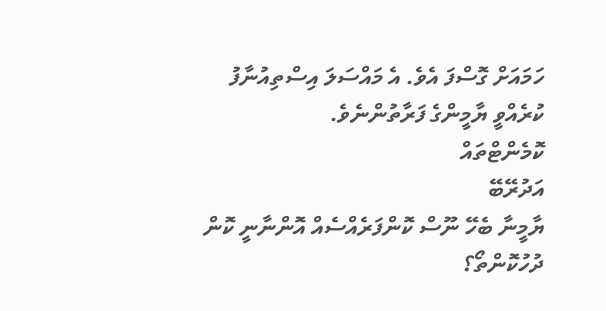ހަމައަށް ގޮސްފަ އެވެ. އެ މައްސަލަ އިސްތިއުނާފު ކުރެއްވީ ޔާމީންގެ ފަރާތުންނެވެ.
ކޮމެންޓްތައް
އަދުރޭބޭ
ޔާމީނާ ބެހޭ ނޫސް ކޮންފަރެއްސެއް އޮންނާނީ ކޮން ދުހުކޮންތޯ؟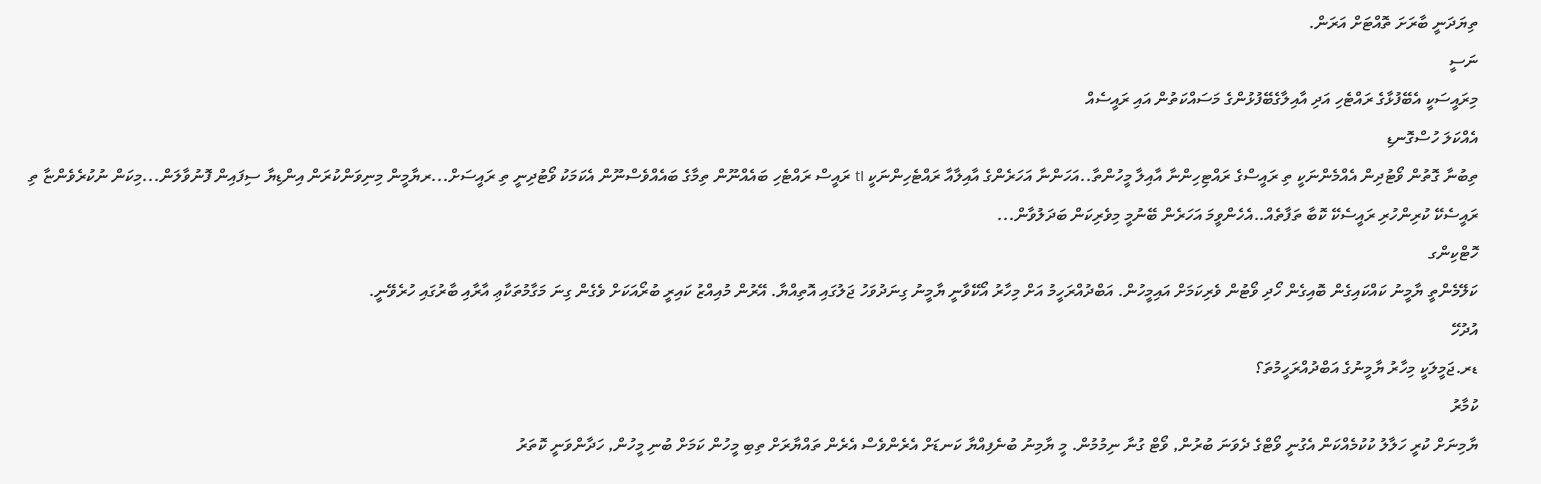ތިޔަދަނީ ބާރަށަ ތޮއްޓަށް އަރަން.
ނަސީ
މިރައީސަކީ އެބޭފުޅާގެ ރައްޓެހި އަދި އާއިލާގެބޭފުޅުންގެ މަސައްކަތުން އައި ރައީސެއް
އެއްކަލަ ހުސްގޮނޑި
ތިބުނާ ގޮތުން ވޯޓުދިން އެއްމެންނަކީ ތި ރައީސްގެ ރައްޓިހިންނާ އާއިލާ މީހުންތާ..އަހަންނާ އަހަރެންގެ އާއިލާއާ ރައްޓެހިންނަކީ tI ރައީސް ރައްޓެހި ބައެއްނޫން ތިމާގެ ބައެއްވެސްނޫން އެކަމަކު ވޯޓުދިނީ ތި ރައީސަށް...ރޔާމީން މިނިވަންކުރަން އިންޑިޔާ ސިފައިން ފޮނުވާލަން...މިކަން ނުކުރެވެންޏާ ތި ރައީސެކޭ ކުރިންހުރި ރައީސެކޭ ކޮބާ ތަފާތެއް..އެހެންވީމަ އަހަރެން ބޭނުމީ މިވެރިކަން ބަދަލުވާން...
ހޮޓްކިންގ
ކަލޭމެންތީ ޔާމީނު ކައްކައިގެން ބޮއިގެން ހޯދި ވޯޓުން ވެރިކަމަށް އައިމީހުން. އަބްދުއްރަހީމު އަށް މިހާރު އޯކޭވާނީ ޔާމީނު ގިނަދުވަހު ޖަލުގައި އޮތިއްޔާ. އޭރުން މުއިއްޒު ކައިރީ ބުރޯއަކަށް ވެގެން ގިނަ މަގާމުތަކާޢި އާރާއި ބާރުގައި ހުރެވޭނީ.
އުދުހޭ
ޑރ.ޖަމީލަކީ މިހާރު ޔާމީނުގެ އަބްދުއްރަހީމުތަ؟
ކުމާރު
ޔާމިނަށް ކުރީ ހަލާލު ކުކުމެއްކަން އެގުނީ ވޯޓްގެ ދެވަނަ ބުރުން, ވޯޓް ގުނާ ނިމުމުން. މީ ޔާމިނު ބުނެފިއްޔާ ކަނޑަށް އެރެންވެސް އެރެން ތައްޔާރަށް ތިބި މީހުން ކަމަށް ބުނި މީހުން, ހަދާންވަނީ ކޮތަރު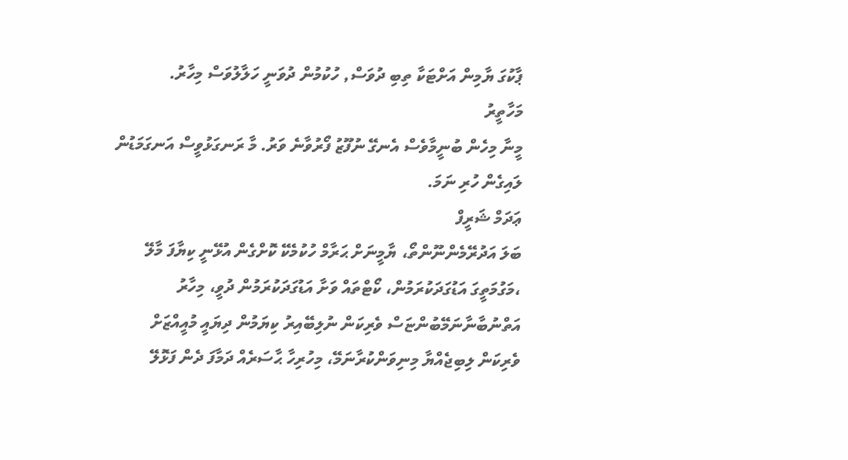ޕާކުގަ ޔާމިން އަށްޓަކާ ތިބި ދުވަސް, ހުކުމުން ދުވަނީ ހަލާލުވަސް މިހާރު.
މަހާތީރު
މީނާ މިހެން ބުނީމާވެސް އެނގޭ ނުފޫޒު ފޯރުވާނެ ވަރު. މާ ރަނގަޅުވީސް އަނގަމަޑުން ލައިގެން ހުރި ނަމަ.
ޢަދަމް ޝަރީފް
ބަލަ އަދުރޭމެންނޫންތޯ، ޔާމީނަށް ޙަރާމް ހުކުމެކޭ ކޮށްގެން އުޅޭނީ ކިޔާފަ މާލޭ ،މަގުމަތީގަ އަޑުގަދަކުރަމުން، ކޯޓްތައް ވަށާ އަޑުގަދަކުރަމުން ދުވީ، މިހާރު އަތްނުބާނާނަމޭބުންޏަސް ވެރިކަން ނުލިބޭއިރު ކިޔަމުން ދިޔައީ މުއީއްޒަށް ވެރިކަން ލިބިޖެއްޔާ މިނިވަންކުރާނަމޭ، މިހުރިހާ ޙާސަރެއް ދަމާފަ ދެން ފަޅޮލޭ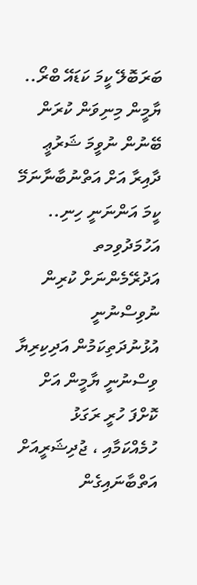ބަރަބޮލޭ ކީމަ ކަޑައޭ ބްރޯ.. ޔާމީން މިނިވަން ކުރަން ބޭނުން ނުވީމަ ޝަރުޢީ ދާއިރާ އަށް އަތްނުބާނާނަމޭ ކީމަ އަންނަނީ ހިނި..
އަހުމަދުވިމތ
އަދުރޭމެންނަށް ކުރިން ނުވިސްނުނީ އުޅުނުދަތިކަމުން އަދިކިރިޔާ ވިސްނުނީ ޔާމީން އަށް ކޮށްފަ ހުރީ ރަގަޅު ހުމެއްކަމާއި ، ޖުދިޝަރީއަށް އަތްބާނައިގެން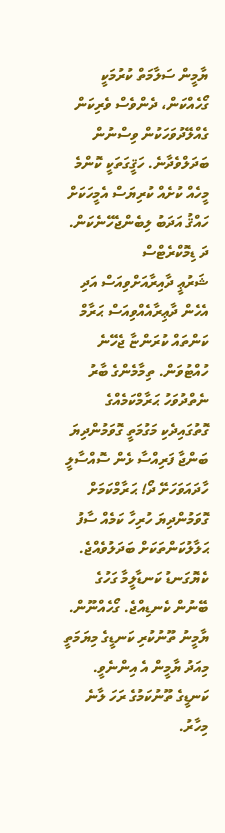ޔާމީން ސަލާމަތް ކުރުމަކީ ގޯހެއްކަން، ދެންވެސް ވެރިކަން ގެއްލޭދުވަހަކުން ވިސްނުން ބަދަލްވެދާނެ. ހަޤީގަތަކީ ކޮންމެ މީހެއް ކުށެއް ކުރިޔަސް އެމީހަކަށް ހައްޤު އަދަބު ލިބެންޖެހޭނެކަން.
ދަ ޑިމޮކްރެޓްސް
ޝަރުޢީ ދާއިރާއަށްވިއަސް އަދި އެހެން ދާޢިރާއެއްވިއަސް ޙަރާމް ކަންތައް ކުރަންޏާ ޖެހޭނެ ހުއްޓުވަން. ތިމާމެންގެ ބާރު ނެތްދުވަހު ޙަރާމްކަމެއްގެ ގޮތުގައިދެކި މަގުމަތީ ގޮވަމުންދިޔަ ބަންޖާ ފަރިއްސާ ޅެން ސޮއްސާލީ ހާދައަވަހަށޭ ދޯ! ޙަރާމްކަމަށް ގޮވަމުންދިޔަ ހުރިހާ ކަމެއް ސާފު ޙަލާލުކަންތަކަށް ބަދަލުވެއްޖެ. ކެޔޮގަނޑު ކަނޑާލީމާ ގަހުގެ ބޭނުން ކެނޑިއްޖެ. ގޯހެއްނޫން. ޔާމީނު ތޫނުކުރި ކަނޑީގެ މިޔަމަތީ މިއަދު ޔާމީން އެ އިންނެވީ. ކަނޑީގެ ތޫނުކަމުގެ ރަހަ ލާނެ މިހާރު.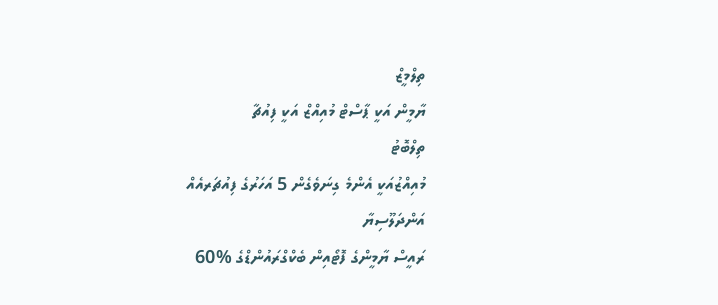ތިލްމީޒް
ޔާމީން އަކީ ޕާސްޓް މުއިއްޒް އަކީ ފިއުޗާ
ތިލްބޮޓު
މުއިއްޒުއަކީ އެންމެ ގިނަވެގެން 5 އަހަރުގެ ފިއުޗަރއެއް
އަންދަލޫސިޔާ
ރައީސް ޔާމީންގެ ފޮޓޯއިން ބެކްގްރައުންޑްގެ %60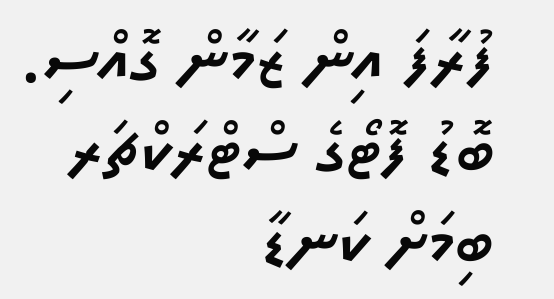ފުރާފަ އިން ޒަމާން ގޮއްސި. ބޮޑު ފޮޓޯގެ ސްޓްރަކްޗަރ ބިމަށް ކަނޑާ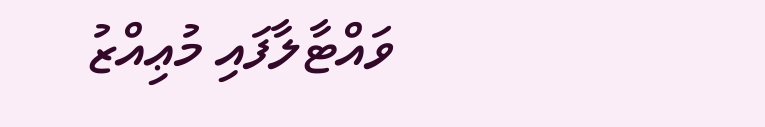ވައްޓާލާފައި މުޢިއްޒު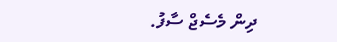ދިން މެސެޖް ސާފު.